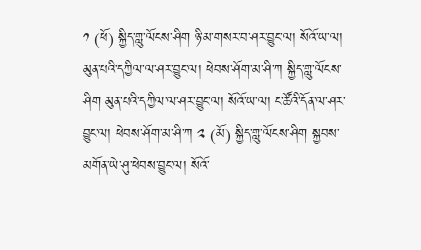༡ (ཕོ) སྐྱིད་གླུ་ལོངས་ཤིག ཉི་མ་གསར་བ་ཤར་བྱུང་ལ། སོའོ་ཡ་ལ། མུན་པའི་དཀྱིལ་ལ་ཤར་བྱུང་ལ། ཕེབས་ཤོག་མ་ཤི་ཀ སྐྱིད་གླུ་ལོངས་ཤིག མུན་པའི་དཀྱིལ་ལ་ཤར་བྱུང་ལ། སོའོ་ཡ་ལ། ང་ཚོའི་དོན་ལ་ཤར་བྱུང་ལ། ཕེབས་ཤོག་མ་ཤི་ཀ ༢ (མོ) སྐྱིད་གླུ་ལོངས་ཤིག སྐྱབས་མགོན་ཡེ་ཤུ་ཕེབས་བྱུང་ལ། སོའོ་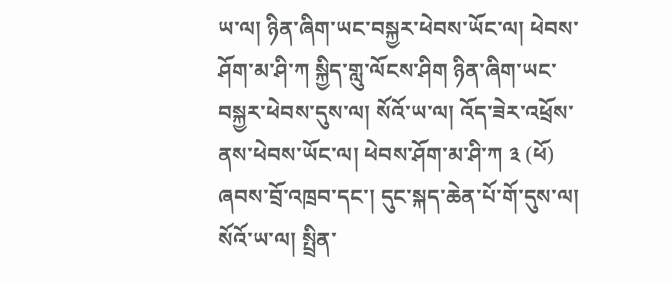ཡ་ལ། ཉིན་ཞིག་ཡང་བསྐྱར་ཕེབས་ཡོང་ལ། ཕེབས་ཤོག་མ་ཤི་ཀ སྐྱིད་གླུ་ལོངས་ཤིག ཉིན་ཞིག་ཡང་བསྐྱར་ཕེབས་དུས་ལ། སོའོ་ཡ་ལ། འོད་ཟེར་འཕྲོས་ནས་ཕེབས་ཡོང་ལ། ཕེབས་ཤོག་མ་ཤི་ཀ ༣ (ཕོ) ཞབས་བྲོ་འཁྲབ་དང་། དུང་སྐད་ཆེན་པོ་གོ་དུས་ལ། སོའོ་ཡ་ལ། སྤྲིན་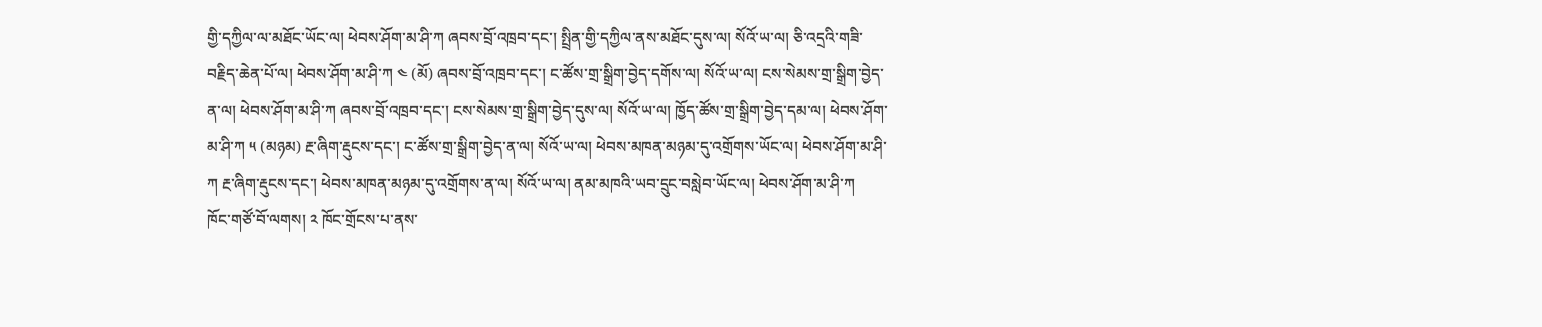གྱི་དཀྱིལ་ལ་མཐོང་ཡོང་ལ། ཕེབས་ཤོག་མ་ཤི་ཀ ཞབས་བྲོ་འཁྲབ་དང་། སྤྲིན་གྱི་དཀྱིལ་ནས་མཐོང་དུས་ལ། སོའོ་ཡ་ལ། ཅི་འདྲའི་གཟི་བརྗིད་ཆེན་པོ་ལ། ཕེབས་ཤོག་མ་ཤི་ཀ ༤ (མོ) ཞབས་བྲོ་འཁྲབ་དང་། ང་ཚོས་གྲ་སྒྲིག་བྱེད་དགོས་ལ། སོའོ་ཡ་ལ། ངས་སེམས་གྲ་སྒྲིག་བྱེད་ན་ལ། ཕེབས་ཤོག་མ་ཤི་ཀ ཞབས་བྲོ་འཁྲབ་དང་། ངས་སེམས་གྲ་སྒྲིག་བྱེད་དུས་ལ། སོའོ་ཡ་ལ། ཁྱོད་ཚོས་གྲ་སྒྲིག་བྱེད་དམ་ལ། ཕེབས་ཤོག་མ་ཤི་ཀ ༥ (མཉམ) རྔ་ཞིག་རྡུངས་དང་། ང་ཚོས་གྲ་སྒྲིག་བྱེད་ན་ལ། སོའོ་ཡ་ལ། ཕེབས་མཁན་མཉམ་དུ་འགྲོགས་ཡོང་ལ། ཕེབས་ཤོག་མ་ཤི་ཀ རྔ་ཞིག་རྡུངས་དང་། ཕེབས་མཁན་མཉམ་དུ་འགྲོགས་ན་ལ། སོའོ་ཡ་ལ། ནམ་མཁའི་ཡབ་དྲུང་བསླེབ་ཡོང་ལ། ཕེབས་ཤོག་མ་ཤི་ཀ
ཁོང་གཙོ་བོ་ལགས། ༢ ཁོང་གྲོངས་པ་ནས་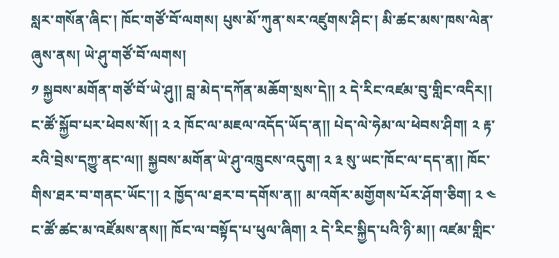སླར་གསོན་ཞིང་། ཁོང་གཙོ་བོ་ལགས། པུས་མོ་ཀུན་སར་འཛུགས་ཤིང་། མི་ཚང་མས་ཁས་ལེན་ཞུས་ནས། ཡེ་ཤུ་གཙོ་བོ་ལགས།
༡ སྐྱབས་མགོན་གཙོ་བོ་ཡེ་ཤུ།། བླ་མེད་དཀོན་མཆོག་སྲས་དེ།། ༢ དེ་རིང་འཛམ་བུ་གླིང་འདིར།། ང་ཚོ་སྐྱོབ་པར་ཕེབས་སོ།། ༢ ༢ ཁོང་ལ་མཇལ་འདོད་ཡོད་ན།། པེད་ལེ་ཧེམ་ལ་ཕེབས་ཤིག། ༢ རྟ་རའི་བྲེས་དཀྱུ་ནང་ལ།། སྐྱབས་མགོན་ཡེ་ཤུ་འཁྲུངས་འདུག། ༢ ༣ སུ་ཡང་ཁོང་ལ་དད་ན།། ཁོང་གིས་ཐར་བ་གནང་ཡོང་།། ༢ ཁྱོད་ལ་ཐར་བ་དགོས་ན།། མ་འགོར་མགྱོགས་པོར་ཤོག་ཅིག། ༢ ༤ ང་ཚོ་ཚང་མ་འཛོམས་ནས།། ཁོང་ལ་བསྟོད་པ་ཕུལ་ཞིག། ༢ དེ་རིང་སྐྱིད་པའི་ཉི་མ།། འཛམ་གླིང་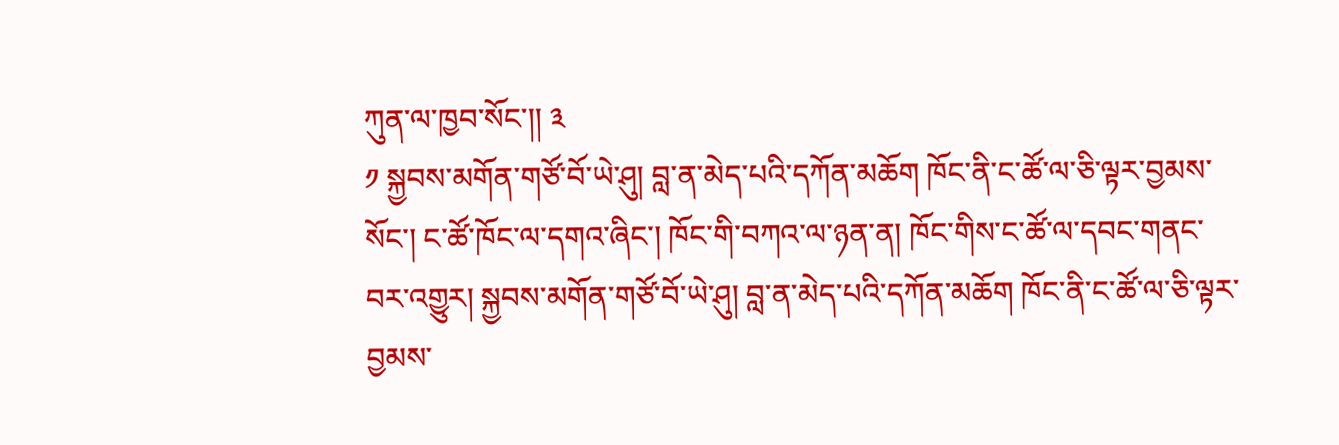ཀུན་ལ་ཁྱབ་སོང་།། ༣
༡ སྐྱབས་མགོན་གཙོ་བོ་ཡེ་ཤུ། བླ་ན་མེད་པའི་དཀོན་མཆོག ཁོང་ནི་ང་ཚོ་ལ་ཅི་ལྟར་བྱམས་སོང་། ང་ཚོ་ཁོང་ལ་དགའ་ཞིང་། ཁོང་གི་བཀའ་ལ་ཉན་ན། ཁོང་གིས་ང་ཚོ་ལ་དབང་གནང་བར་འགྱུར། སྐྱབས་མགོན་གཙོ་བོ་ཡེ་ཤུ། བླ་ན་མེད་པའི་དཀོན་མཆོག ཁོང་ནི་ང་ཚོ་ལ་ཅི་ལྟར་བྱམས་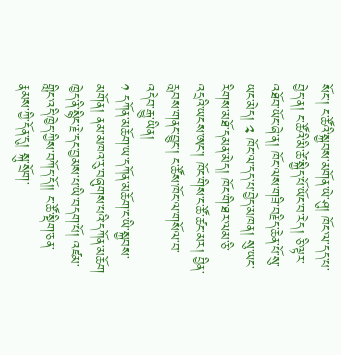སོང་། ང་ཚོའི་སྐྱབས་མགོན་ཡེ་ཤུ། ཁོང་ལ་དད་པ་བྱེད་ན། ང་ཚོའི་མི་ཚེ་སྐྱིད་པོ་ཡོང་བ་རེད། ཅི་ལྟར་འཐོབ་ཡོང་ཞེ་ན། ཁོང་ལས་གཟི་བརྗིད་ཆེན་པོ་སུ་ཡང་མེད། ༢ ཁོང་ལ་དད་པ་བྱེད་མཁན། སུ་ཡང་རིགས་མཐོ་དམན་མེད། ཁོང་གི་ཐར་ལམ་ཅི་འདྲའི་ཡངས་ཨང་། ཁོང་གིས་ང་ཚོ་ཚང་མར། བྱིན་རླབས་གནང་བྱུང་། ང་ཚོས་ཁོང་ལ་གསོལ་བ་འདེབ་རྒྱུ་ཡིན།
༡ དཀོན་མཆོག་ཡ་དཀོན་མཆོག་ང་ཡི་སྐྱབས་མགོན། ནམ་མཁའ་རུ་བཞུགས་པའི་དཀོན་མཆོག ཁྱེད་ནི་སྙིང་རྗེ་དང་བྱམས་པ་ཡི་བདག་པོ། འཛམ་གླིང་འདི་ཁྱེད་ཀྱིས་བཀོད་དོ།། ང་ཚོ་སྡིག་ཅན་རྣམས་ཀྱི་དོན་དུ། སྐུ་སྲོག་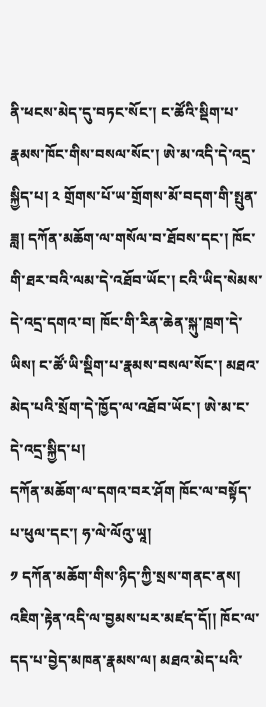ནི་ཕངས་མེད་དུ་བཏང་སོང་། ང་ཚོའི་སྡིག་པ་རྣམས་ཁོང་གིས་བསལ་སོང་། ཨེ་མ་འདི་དེ་འདྲ་སྐྱིད་པ། ༢ གྲོགས་པོ་ཡ་གྲོགས་མོ་བདག་གི་སྤུན་ཟླ། དཀོན་མཆོག་ལ་གསོལ་བ་ཐོབས་དང་། ཁོང་གི་ཐར་བའི་ལམ་དེ་འཐོབ་ཡོང་། ངའི་ཡིད་སེམས་དེ་འདྲ་དགའ་བ། ཁོང་གི་རིན་ཆེན་སྐུ་ཁྲག་དེ་ཡིས། ང་ཚོ་ཡི་སྡིག་པ་རྣམས་བསལ་སོང་། མཐའ་མེད་པའི་སྲོག་དེ་ཁྱོད་ལ་འཐོབ་ཡོང་། ཨེ་མ་ང་དེ་འདྲ་སྐྱིད་པ།
དཀོན་མཆོག་ལ་དགའ་བར་ཤོག ཁོང་ལ་བསྟོད་པ་ཕུལ་དང་། ཧ་ལེ་ལོའུ་ཡཱ།
༡ དཀོན་མཆོག་གིས་ཉིད་ཀྱི་སྲས་གནང་ནས། འཇིག་རྟེན་འདི་ལ་བྱམས་པར་མཛད་དོ།། ཁོང་ལ་དད་པ་བྱེད་མཁན་རྣམས་ལ། མཐའ་མེད་པའི་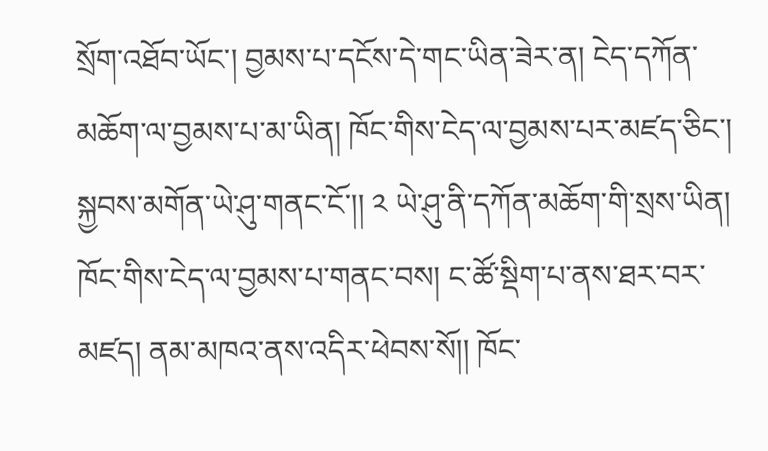སྲོག་འཐོབ་ཡོང་། བྱམས་པ་དངོས་དེ་གང་ཡིན་ཟེར་ན། ངེད་དཀོན་མཆོག་ལ་བྱམས་པ་མ་ཡིན། ཁོང་གིས་ངེད་ལ་བྱམས་པར་མཛད་ཅིང་། སྐྱབས་མགོན་ཡེ་ཤུ་གནང་ངོ་།། ༢ ཡེ་ཤུ་ནི་དཀོན་མཆོག་གི་སྲས་ཡིན། ཁོང་གིས་ངེད་ལ་བྱམས་པ་གནང་བས། ང་ཚོ་སྡིག་པ་ནས་ཐར་བར་མཛད། ནམ་མཁའ་ནས་འདིར་ཕེབས་སོ།། ཁོང་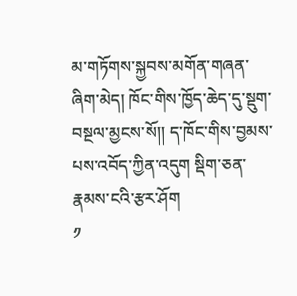མ་གཏོགས་སྐྱབས་མགོན་གཞན་ཞིག་མེད། ཁོང་གིས་ཁྱོད་ཆེད་དུ་སྡུག་བསྔལ་མྱངས་སོ།། ད་ཁོང་གིས་བྱམས་པས་འབོད་ཀྱིན་འདུག སྡིག་ཅན་རྣམས་ངའི་རྩར་ཤོག
༡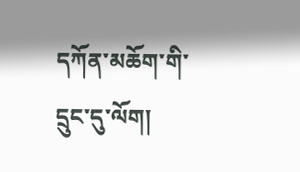དཀོན་མཆོག་གི་དྲུང་དུ་ལོག།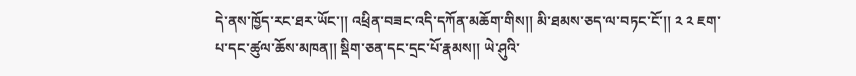དེ་ནས་ཁྱོད་རང་ཐར་ཡོང་།། འཕྲིན་བཟང་འདི་དཀོན་མཆོག་གིས།། མི་ཐམས་ཅད་ལ་བཏང་ངོ་།། ༢ ༢ ཇག་པ་དང་ཚུལ་ཆོས་མཁན།། སྡིག་ཅན་དང་དྲང་པོ་རྣམས།། ཡེ་ཤུའི་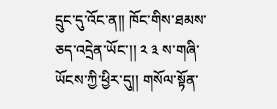དྲུང་དུ་འོང་ན།། ཁོང་གིས་ཐམས་ཅད་འདྲེན་ཡོང་།། ༢ ༣ ས་གཞི་ཡོངས་ཀྱི་ཕྱིར་དུ།། གསོལ་སྟོན་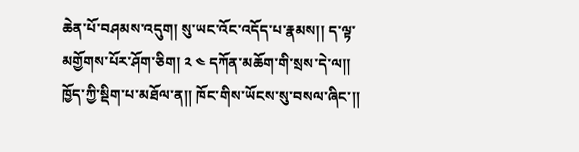ཆེན་པོ་བཤམས་འདུག། སུ་ཡང་འོང་འདོད་པ་རྣམས།། ད་ལྟ་མགྱོགས་པོར་ཤོག་ཅིག། ༢ ༤ དཀོན་མཆོག་གི་སྲས་དེ་ལ།། ཁྱོད་ཀྱི་སྡིག་པ་མཐོལ་ན།། ཁོང་གིས་ཡོངས་སུ་བསལ་ཞིང་།།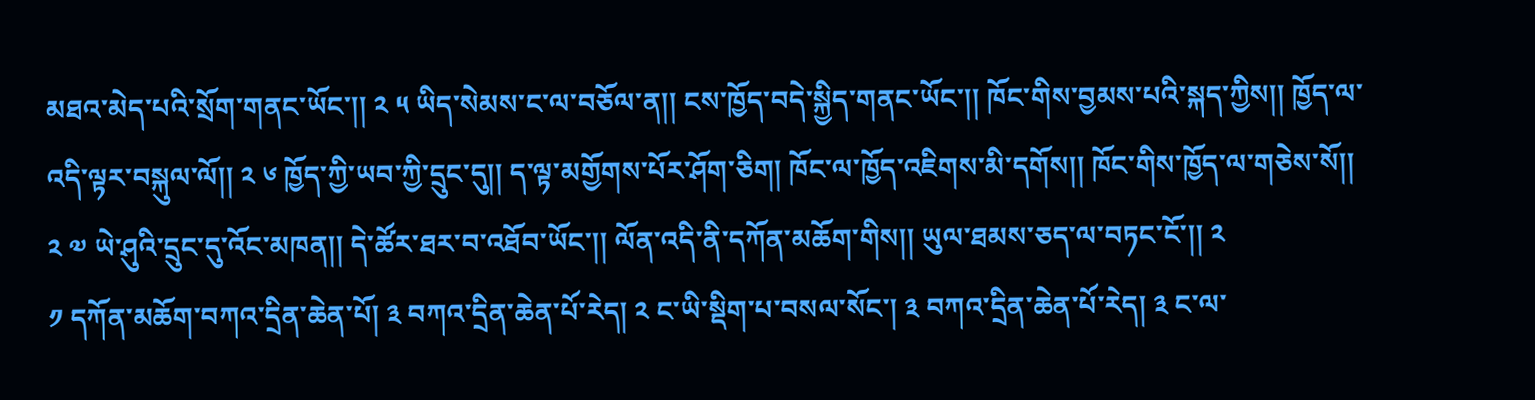མཐའ་མེད་པའི་སྲོག་གནང་ཡོང་།། ༢ ༥ ཡིད་སེམས་ང་ལ་བཅོལ་ན།། ངས་ཁྱོད་བདེ་སྐྱིད་གནང་ཡོང་།། ཁོང་གིས་བྱམས་པའི་སྐད་ཀྱིས།། ཁྱོད་ལ་འདི་ལྟར་བསྐུལ་ལོ།། ༢ ༦ ཁྱོད་ཀྱི་ཡབ་ཀྱི་དྲུང་དུ།། ད་ལྟ་མགྱོགས་པོར་ཤོག་ཅིག། ཁོང་ལ་ཁྱོད་འཇིགས་མི་དགོས།། ཁོང་གིས་ཁྱོད་ལ་གཅེས་སོ།། ༢ ༧ ཡེ་ཤུའི་དྲུང་དུ་འོང་མཁན།། དེ་ཚོར་ཐར་བ་འཐོབ་ཡོང་།། ལོན་འདི་ནི་དཀོན་མཆོག་གིས།། ཡུལ་ཐམས་ཅད་ལ་བཏང་ངོ་།། ༢
༡ དཀོན་མཆོག་བཀའ་དྲིན་ཆེན་པོ། ༣ བཀའ་དྲིན་ཆེན་པོ་རེད། ༢ ང་ཡི་སྡིག་པ་བསལ་སོང་། ༣ བཀའ་དྲིན་ཆེན་པོ་རེད། ༣ ང་ལ་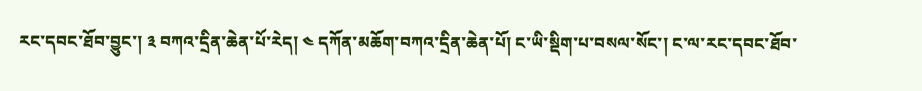རང་དབང་ཐོབ་བྱུང་། ༣ བཀའ་དྲིན་ཆེན་པོ་རེད། ༤ དཀོན་མཆོག་བཀའ་དྲིན་ཆེན་པོ། ང་ཡི་སྡིག་པ་བསལ་སོང་། ང་ལ་རང་དབང་ཐོབ་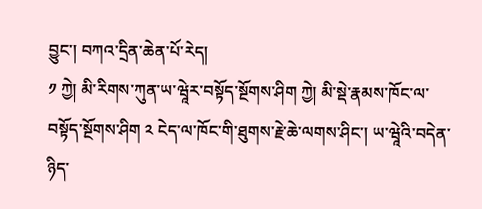བྱུང་། བཀའ་དྲིན་ཆེན་པོ་རེད།
༡ ཀྱེ། མི་རིགས་ཀུན་ཡ་ཝཱེར་བསྟོད་སྔོགས་ཤིག ཀྱེ། མི་སྡེ་རྣམས་ཁོང་ལ་བསྟོད་སྔོགས་ཤིག ༢ ངེད་ལ་ཁོང་གི་ཐུགས་རྗེ་ཆེ་ལགས་ཤིང་། ཡ་ཝཱེའི་བདེན་ཉིད་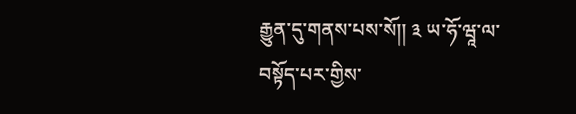རྒྱུན་དུ་གནས་པས་སོ།། ༣ ཡ་ཧོ་ཝཱ་ལ་བསྟོད་པར་གྱིས་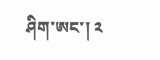ཤིག་ཨང་། ༢